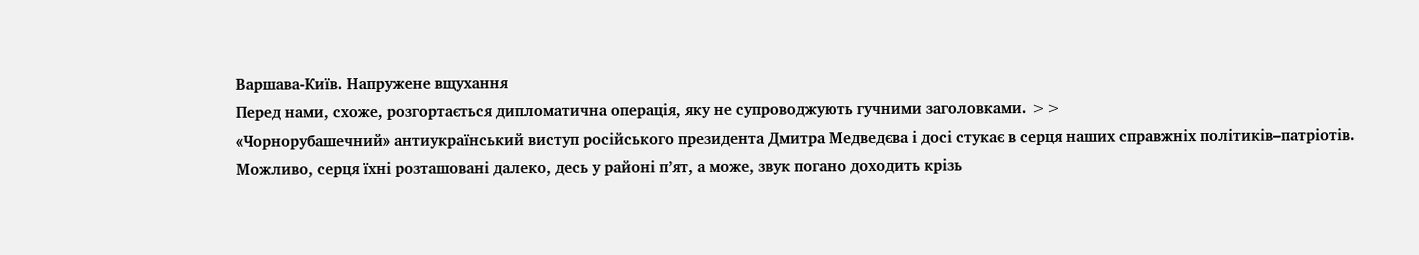Варшава-Київ. Напружене вщухання
Перед нами, схоже, розгортається дипломатична операція, яку не супроводжують гучними заголовками. >>
«Чорнорубашечний» антиукраїнський виступ російського президента Дмитра Медведєва і досі стукає в серця наших справжніх політиків–патріотів. Можливо, серця їхні розташовані далеко, десь у районі п’ят, а може, звук погано доходить крізь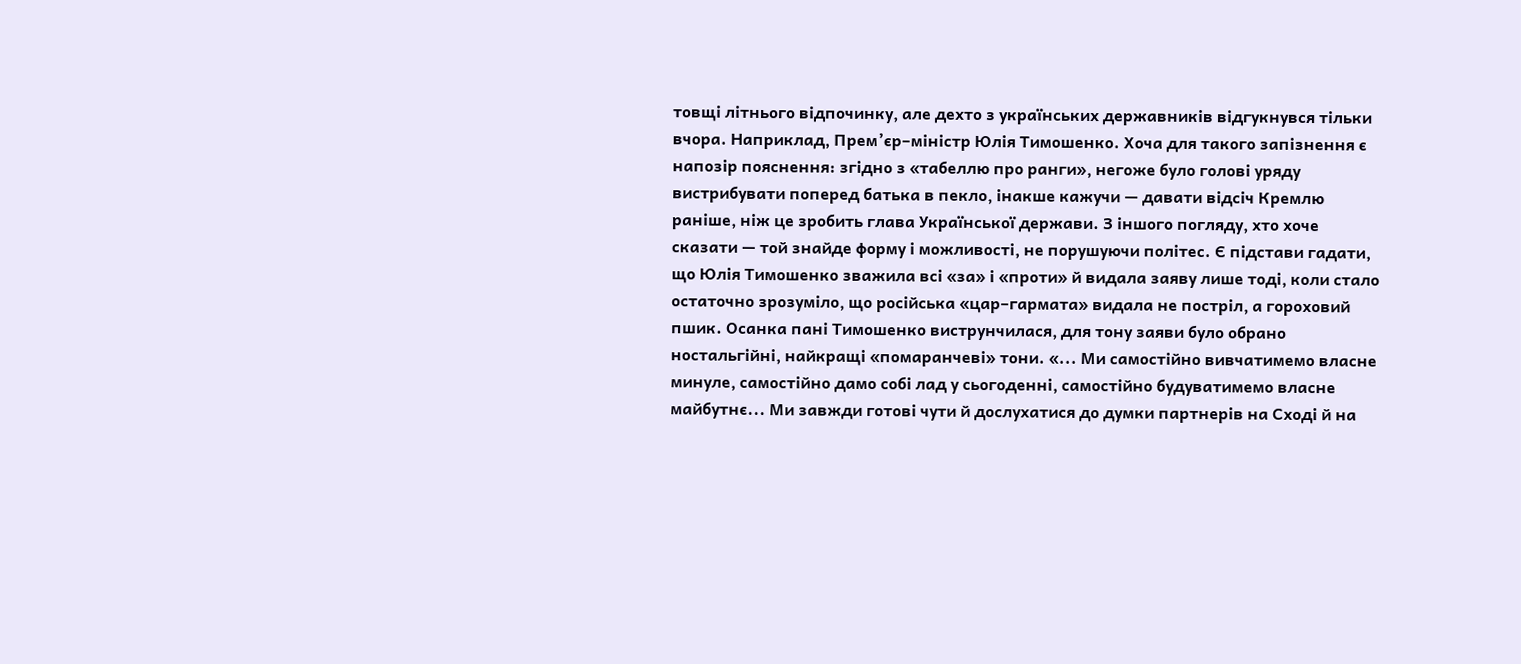товщі літнього відпочинку, але дехто з українських державників відгукнувся тільки вчора. Наприклад, Прем’єр–міністр Юлія Тимошенко. Хоча для такого запізнення є напозір пояснення: згідно з «табеллю про ранги», негоже було голові уряду вистрибувати поперед батька в пекло, інакше кажучи — давати відсіч Кремлю раніше, ніж це зробить глава Української держави. З іншого погляду, хто хоче сказати — той знайде форму і можливості, не порушуючи політес. Є підстави гадати, що Юлія Тимошенко зважила всі «за» і «проти» й видала заяву лише тоді, коли стало остаточно зрозуміло, що російська «цар–гармата» видала не постріл, а гороховий пшик. Осанка пані Тимошенко виструнчилася, для тону заяви було обрано ностальгійні, найкращі «помаранчеві» тони. «... Ми самостійно вивчатимемо власне минуле, самостійно дамо собі лад у сьогоденні, самостійно будуватимемо власне майбутнє... Ми завжди готові чути й дослухатися до думки партнерів на Сході й на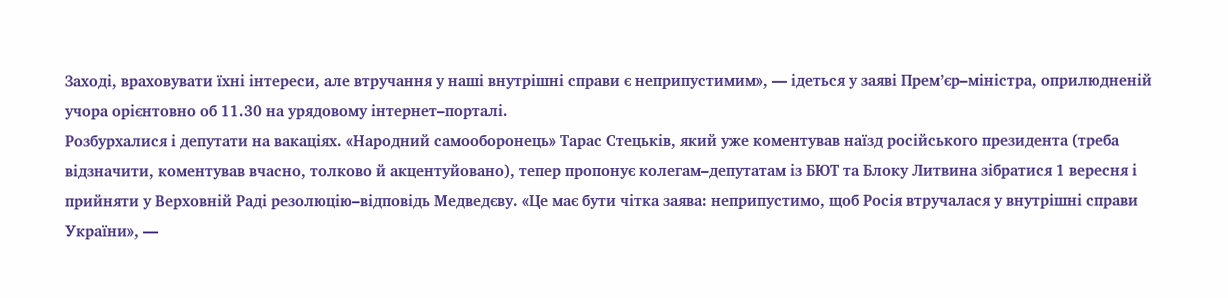Заході, враховувати їхні інтереси, але втручання у наші внутрішні справи є неприпустимим», — ідеться у заяві Прем’єр–міністра, оприлюдненій учора орієнтовно об 11.30 на урядовому інтернет–порталі.
Розбурхалися і депутати на вакаціях. «Народний самооборонець» Тарас Стецьків, який уже коментував наїзд російського президента (треба відзначити, коментував вчасно, толково й акцентуйовано), тепер пропонує колегам–депутатам із БЮТ та Блоку Литвина зібратися 1 вересня і прийняти у Верховній Раді резолюцію–відповідь Медведєву. «Це має бути чітка заява: неприпустимо, щоб Росія втручалася у внутрішні справи України», —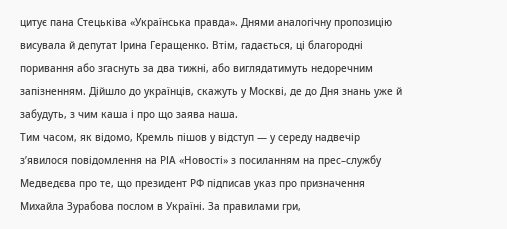цитує пана Стецьківа «Українська правда». Днями аналогічну пропозицію висувала й депутат Ірина Геращенко. Втім, гадається, ці благородні поривання або згаснуть за два тижні, або виглядатимуть недоречним запізненням. Дійшло до українців, скажуть у Москві, де до Дня знань уже й забудуть, з чим каша і про що заява наша.
Тим часом, як відомо, Кремль пішов у відступ — у середу надвечір з’явилося повідомлення на РІА «Новості» з посиланням на прес–службу Медведєва про те, що президент РФ підписав указ про призначення Михайла Зурабова послом в Україні. За правилами гри,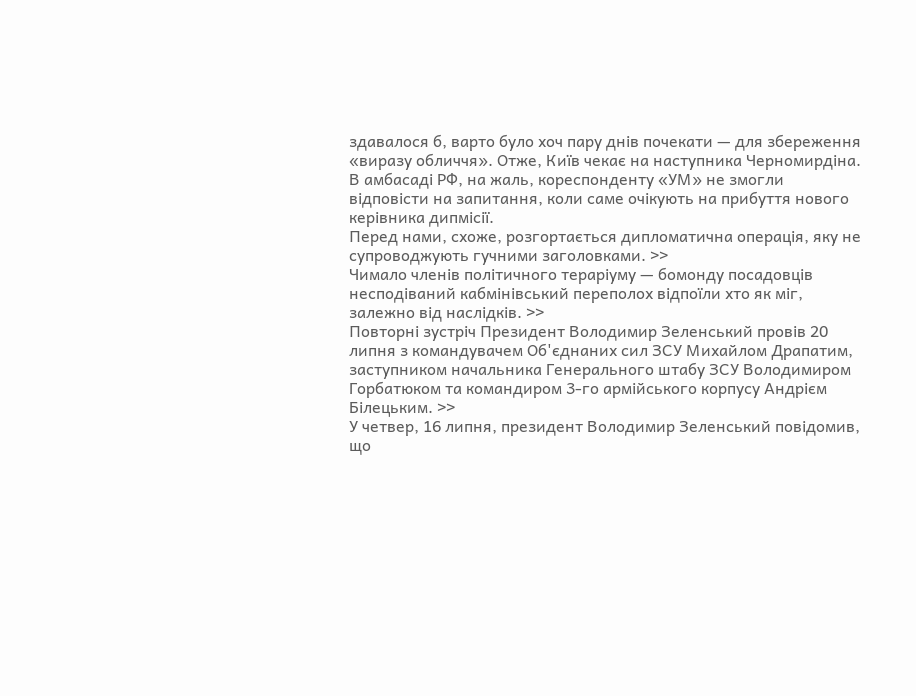здавалося б, варто було хоч пару днів почекати — для збереження «виразу обличчя». Отже, Київ чекає на наступника Черномирдіна. В амбасаді РФ, на жаль, кореспонденту «УМ» не змогли відповісти на запитання, коли саме очікують на прибуття нового керівника дипмісії.
Перед нами, схоже, розгортається дипломатична операція, яку не супроводжують гучними заголовками. >>
Чимало членів політичного тераріуму — бомонду посадовців несподіваний кабмінівський переполох відпоїли хто як міг, залежно від наслідків. >>
Повторні зустріч Президент Володимир Зеленський провів 20 липня з командувачем Об'єднаних сил ЗСУ Михайлом Драпатим, заступником начальника Генерального штабу ЗСУ Володимиром Горбатюком та командиром 3-го армійського корпусу Андрієм Білецьким. >>
У четвер, 16 липня, президент Володимир Зеленський повідомив, що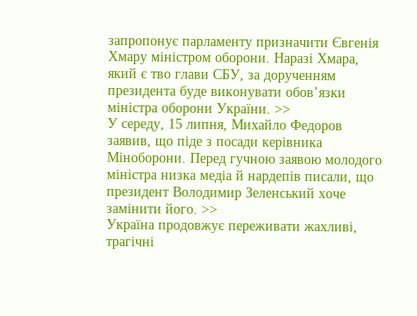запропонує парламенту призначити Євгенія Хмару міністром оборони. Наразі Хмара, який є тво глави СБУ, за дорученням президента буде виконувати обовʼязки міністра оборони України. >>
У середу, 15 липня, Михайло Федоров заявив, що піде з посади керівника Міноборони. Перед гучною заявою молодого міністра низка медіа й нардепів писали, що президент Володимир Зеленський хоче замінити його. >>
Україна продовжує переживати жахливі, трагічні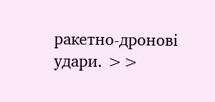ракетно-дронові удари. >>